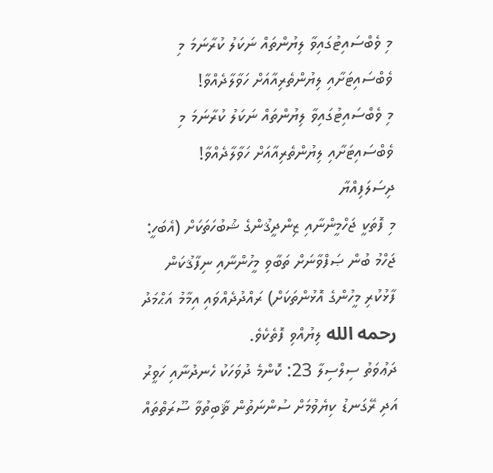މި ވެބްސައިޓުގައިވާ ލިޔުންތައް ނަކަލު ކުރާނަމަ މި ވެބްސައިޓަށާއި ލިޔުންތެރިއާއަށް ހަވާލާދެއްވާ!
މި ވެބްސައިޓުގައިވާ ލިޔުންތައް ނަކަލު ކުރާނަމަ މި ވެބްސައިޓަށާއި ލިޔުންތެރިއާއަށް ހަވާލާދެއްވާ!
ދިސަލަފިއްޔާ
މި ފޮތަކީ ޖަހްމީންނާއި ޒިންދީޤުންގެ ޝުބުހަތަކަށް (އެބަހީ: ޖަހްމު ބުން ޞަފްވާނަށް ތަބާވި މީހުންނާއި ނިފާޤުކަން ފާޅުކުރި މީހުންގެ އޮޅުންތަކަށް) ރައްދުދެއްވައި އިމާމު އަޙްމަދު رحمه الله ލިޔުއްވި ފޮތެކެވެ.
ދަޢުވަތު ސިލްސިލާ 23: ކޮންމެ ދުވަހަކު ހެނދުނާއި ހަވީރު އަދި ރޭގަނޑު ކިޔެވުމަށް ސުންނަތުން ޘާބިތުވާ ސޫރަތްތައް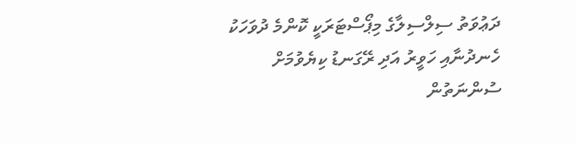ދަޢުވަތު ސިލްސިލާގެ މިޕޯސްޓަރަކީ ކޮންމެ ދުވަހަކު ހެނދުނާއި ހަވީރު އަދި ރޭގަނޑު ކިޔެވުމަށް ސުންނަތުން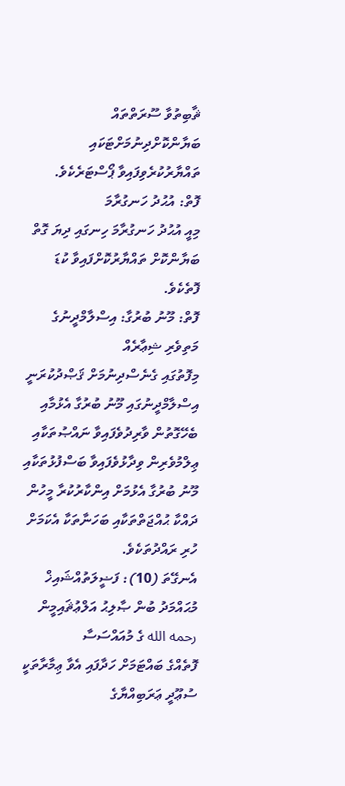ޘާބިތުވާ ސޫރަތްތައް ބަޔާންކޮށްދިނުމަށްޓަކައި ތައްޔާރުކުރެވިފައިވާ ޕޯސްޓަރެކެވެ.
ފޮތް: އުޙުދު ހަނގުރާމަ
މިއީ އުޙުދު ހަނގުރާމަ ހިނގައި ދިޔަ ގޮތް ބަޔާންކޮށް ތައްޔާރުކޮށްފައިވާ ކުޑަ ފޮތެކެވެ.
ފޮތް: މޫނު ބުރުގާ: އިސްލާމްދީނުގެ މަތިވެރި ޝިޢާރެއް
މިފޮތުގައި ގެނެސްދިނުމަށް ޤަޞްދުކުރަނީ އިސްލާމްދީނުގައި މޫނު ބުރުގާ އެޅުމާއި ބެހޭގޮތުން ވާރިދުވެފައިވާ ނައްޞުތަކާއި ޢިލްމުވެރިން ވިދާޅުވެފައިވާ ބަސްފުޅުތަކާއި މޫނު ބުރުގާ އެޅުމަށް އިންކާރުކުރާ މީހުން ދައްކާ ޙުއްޖަތްތަކާއި ބަހަނާތަކާ އެކަމަށް ހުރި ރައްދުތަކެވެ.
އެނގޭތަ (10): ފަޟީލަތުއްޝައިޚް މުޙައްމަދު ބުން ޞާލިޙު އަލްޢުޘައިމީން رحمه الله ގެ މުއައްސަސާ
ފޮތެއްގެ ބައްޓަމަށް ހަދާފައި އެވާ ޢިމާރާތަކީ ސުޢޫދީ ޢަރަބިއްޔާގެ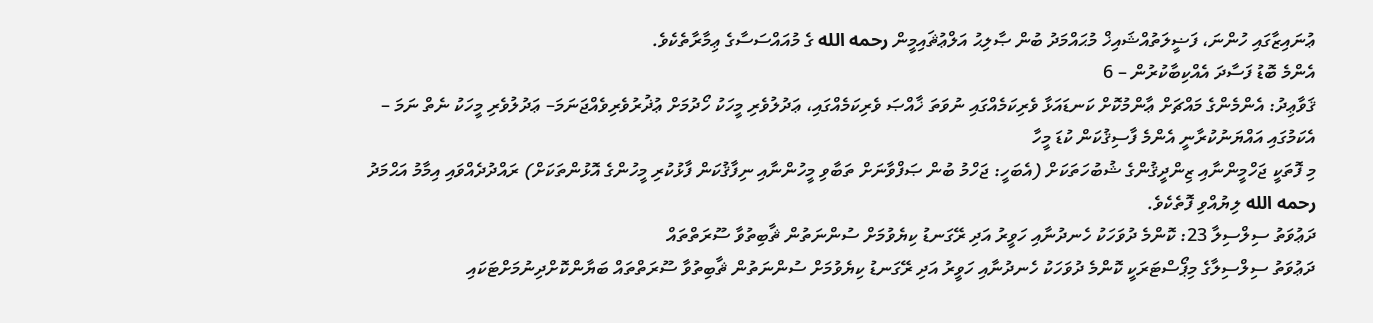ޢުނައިޒާގައި ހުންނަ، ފަޟީލަތުއްޝައިޚް މުޙައްމަދު ބުން ޞާލިޙު އަލްޢުޘައިމީން رحمه الله ގެ މުއައްސަސާގެ ޢިމާރާތެކެވެ.
އެންމެ ބޮޑު ފަސާދަ އެއްކިބާކުރުން – 6
ޤަވާޢިދު: އެންމެންގެ މައްޗަށް ޢާންމުކޮށް ކަނޑައަޅާ ވެރިކަމެއްގައި ނުވަތަ ޚާއްޞަ ވެރިކަމެއްގައި، ޢަދުލުވެރި މީހަކު ހޯދުމަށް ޢުޛުރުވެރިވެއްޖަނަމަ– ޢަދުލުވެރި މީހަކު ނެތް ނަމަ – އެކަމުގައި އައްޔަނުކުރާނީ އެންމެ ފާސިޤުކަން ކުޑަ މީހާ
މި ފޮތަކީ ޖަހްމީންނާއި ޒިންދީޤުންގެ ޝުބުހަތަކަށް (އެބަހީ: ޖަހްމު ބުން ޞަފްވާނަށް ތަބާވި މީހުންނާއި ނިފާޤުކަން ފާޅުކުރި މީހުންގެ އޮޅުންތަކަށް) ރައްދުދެއްވައި އިމާމު އަޙްމަދު رحمه الله ލިޔުއްވި ފޮތެކެވެ.
ދަޢުވަތު ސިލްސިލާ 23: ކޮންމެ ދުވަހަކު ހެނދުނާއި ހަވީރު އަދި ރޭގަނޑު ކިޔެވުމަށް ސުންނަތުން ޘާބިތުވާ ސޫރަތްތައް
ދަޢުވަތު ސިލްސިލާގެ މިޕޯސްޓަރަކީ ކޮންމެ ދުވަހަކު ހެނދުނާއި ހަވީރު އަދި ރޭގަނޑު ކިޔެވުމަށް ސުންނަތުން ޘާބިތުވާ ސޫރަތްތައް ބަޔާންކޮށްދިނުމަށްޓަކައި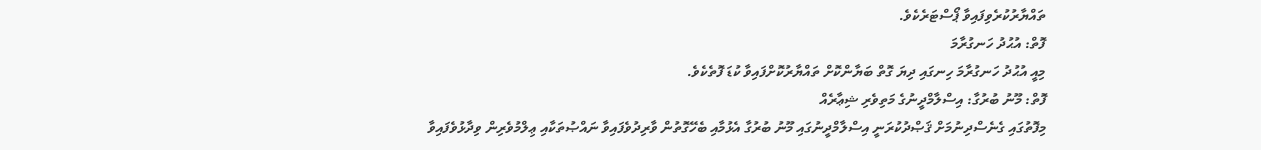ތައްޔާރުކުރެވިފައިވާ ޕޯސްޓަރެކެވެ.
ފޮތް: އުޙުދު ހަނގުރާމަ
މިއީ އުޙުދު ހަނގުރާމަ ހިނގައި ދިޔަ ގޮތް ބަޔާންކޮށް ތައްޔާރުކޮށްފައިވާ ކުޑަ ފޮތެކެވެ.
ފޮތް: މޫނު ބުރުގާ: އިސްލާމްދީނުގެ މަތިވެރި ޝިޢާރެއް
މިފޮތުގައި ގެނެސްދިނުމަށް ޤަޞްދުކުރަނީ އިސްލާމްދީނުގައި މޫނު ބުރުގާ އެޅުމާއި ބެހޭގޮތުން ވާރިދުވެފައިވާ ނައްޞުތަކާއި ޢިލްމުވެރިން ވިދާޅުވެފައިވާ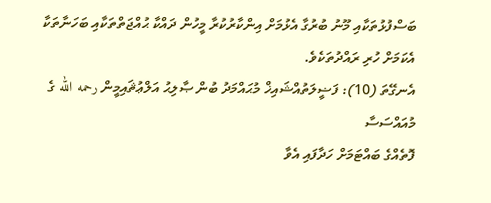ބަސްފުޅުތަކާއި މޫނު ބުރުގާ އެޅުމަށް އިންކާރުކުރާ މީހުން ދައްކާ ޙުއްޖަތްތަކާއި ބަހަނާތަކާ އެކަމަށް ހުރި ރައްދުތަކެވެ.
އެނގޭތަ (10): ފަޟީލަތުއްޝައިޚް މުޙައްމަދު ބުން ޞާލިޙު އަލްޢުޘައިމީން رحمه الله ގެ މުއައްސަސާ
ފޮތެއްގެ ބައްޓަމަށް ހަދާފައި އެވާ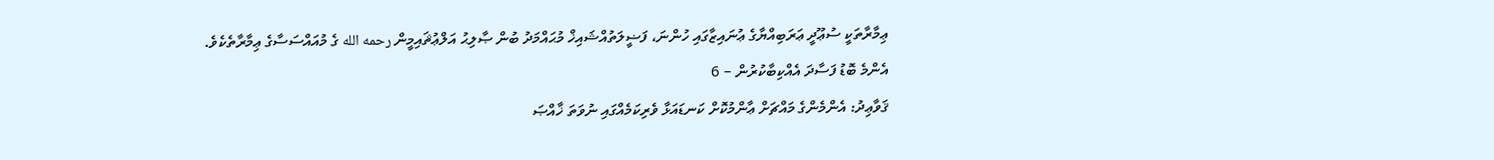ޢިމާރާތަކީ ސުޢޫދީ ޢަރަބިއްޔާގެ ޢުނައިޒާގައި ހުންނަ، ފަޟީލަތުއްޝައިޚް މުޙައްމަދު ބުން ޞާލިޙު އަލްޢުޘައިމީން رحمه الله ގެ މުއައްސަސާގެ ޢިމާރާތެކެވެ.
އެންމެ ބޮޑު ފަސާދަ އެއްކިބާކުރުން – 6
ޤަވާޢިދު: އެންމެންގެ މައްޗަށް ޢާންމުކޮށް ކަނޑައަޅާ ވެރިކަމެއްގައި ނުވަތަ ޚާއްޞަ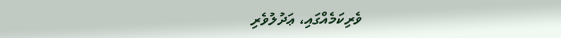ވެރިކަމެއްގައި، ޢަދުލުވެރި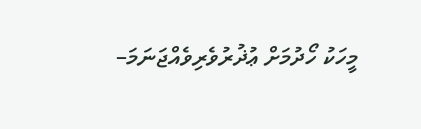މީހަކު ހޯދުމަށް ޢުޛުރުވެރިވެއްޖަނަމަ–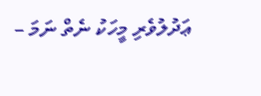ޢަދުލުވެރި މީހަކު ނެތް ނަމަ –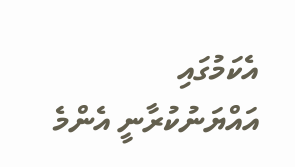އެކަމުގައި އައްޔަނުކުރާނީ އެންމެ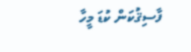ފާސިޤުކަން ކުޑަ މީހާ